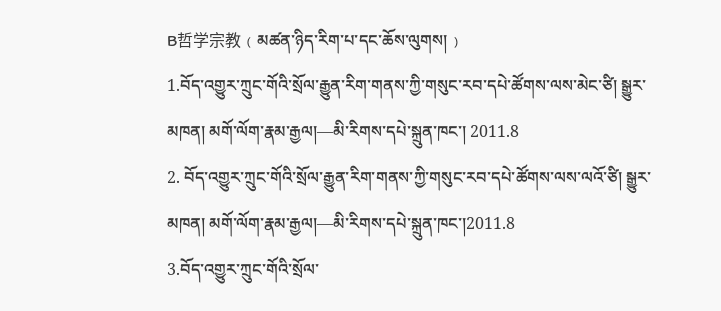B哲学宗教﹙མཚན་ཉིད་རིག་པ་དང་ཆོས་ལུགས།﹚
1.བོད་འགྱུར་ཀྲུང་གོའི་སྲོལ་རྒྱུན་རིག་གནས་ཀྱི་གསུང་རབ་དཔེ་ཚོགས་ལས་མེང་ཙི། སྒྱུར་མཁན། མགོ་ལོག་རྣམ་རྒྱལ།—མི་རིགས་དཔེ་སྐྲུན་ཁང་། 2011.8
2. བོད་འགྱུར་ཀྲུང་གོའི་སྲོལ་རྒྱུན་རིག་གནས་ཀྱི་གསུང་རབ་དཔེ་ཚོགས་ལས་ལའོ་ཙི། སྒྱུར་མཁན། མགོ་ལོག་རྣམ་རྒྱལ།—མི་རིགས་དཔེ་སྐྲུན་ཁང་།2011.8
3.བོད་འགྱུར་ཀྲུང་གོའི་སྲོལ་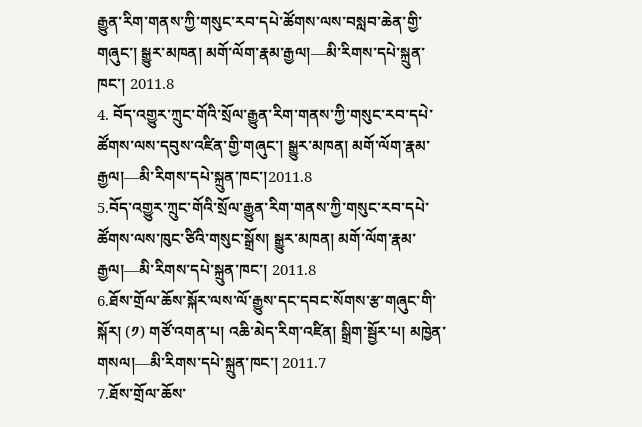རྒྱུན་རིག་གནས་ཀྱི་གསུང་རབ་དཔེ་ཚོགས་ལས་བསླབ་ཆེན་གྱི་གཞུང་། སྒྱུར་མཁན། མགོ་ལོག་རྣམ་རྒྱལ།—མི་རིགས་དཔེ་སྐྲུན་ཁང་། 2011.8
4. བོད་འགྱུར་ཀྲུང་གོའི་སྲོལ་རྒྱུན་རིག་གནས་ཀྱི་གསུང་རབ་དཔེ་ཚོགས་ལས་དབུས་འཛིན་གྱི་གཞུང་། སྒྱུར་མཁན། མགོ་ལོག་རྣམ་རྒྱལ།—མི་རིགས་དཔེ་སྐྲུན་ཁང་།2011.8
5.བོད་འགྱུར་ཀྲུང་གོའི་སྲོལ་རྒྱུན་རིག་གནས་ཀྱི་གསུང་རབ་དཔེ་ཚོགས་ལས་ཁུང་ཙིའི་གསུང་སྒྲོས། སྒྱུར་མཁན། མགོ་ལོག་རྣམ་རྒྱལ།—མི་རིགས་དཔེ་སྐྲུན་ཁང་། 2011.8
6.ཐོས་གྲོལ་ཆོས་སྐོར་ལས་ལོ་རྒྱུས་དང་དབང་སོགས་རྩ་གཞུང་གི་སྐོར། (༡) གཙོ་འགན་པ། འཆི་མེད་རིག་འཛིན། སྒྲིག་སྦྱོར་པ། མཁྱེན་གསལ།—མི་རིགས་དཔེ་སྐྲུན་ཁང་། 2011.7
7.ཐོས་གྲོལ་ཆོས་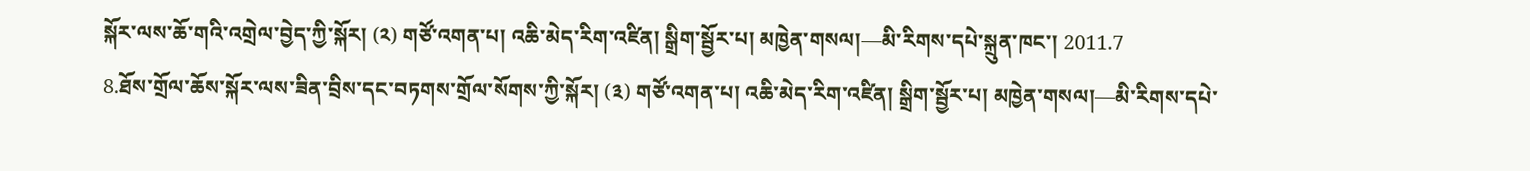སྐོར་ལས་ཆོ་གའི་འགྲེལ་བྱེད་ཀྱི་སྐོར། (༢) གཙོ་འགན་པ། འཆི་མེད་རིག་འཛིན། སྒྲིག་སྦྱོར་པ། མཁྱེན་གསལ།—མི་རིགས་དཔེ་སྐྲུན་ཁང་། 2011.7
8.ཐོས་གྲོལ་ཆོས་སྐོར་ལས་ཟིན་བྲིས་དང་བཏགས་གྲོལ་སོགས་ཀྱི་སྐོར། (༣) གཙོ་འགན་པ། འཆི་མེད་རིག་འཛིན། སྒྲིག་སྦྱོར་པ། མཁྱེན་གསལ།—མི་རིགས་དཔེ་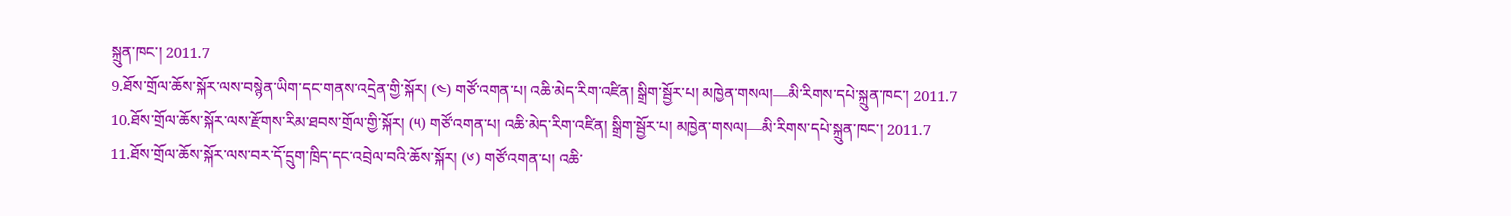སྐྲུན་ཁང་། 2011.7
9.ཐོས་གྲོལ་ཆོས་སྐོར་ལས་བསྙེན་ཡིག་དང་གནས་འདྲེན་གྱི་སྐོར། (༤) གཙོ་འགན་པ། འཆི་མེད་རིག་འཛིན། སྒྲིག་སྦྱོར་པ། མཁྱེན་གསལ།—མི་རིགས་དཔེ་སྐྲུན་ཁང་། 2011.7
10.ཐོས་གྲོལ་ཆོས་སྐོར་ལས་རྫོགས་རིམ་ཐབས་གྲོལ་གྱི་སྐོར། (༥) གཙོ་འགན་པ། འཆི་མེད་རིག་འཛིན། སྒྲིག་སྦྱོར་པ། མཁྱེན་གསལ།—མི་རིགས་དཔེ་སྐྲུན་ཁང་། 2011.7
11.ཐོས་གྲོལ་ཆོས་སྐོར་ལས་བར་དོ་དྲུག་ཁྲིད་དང་འབྲེལ་བའི་ཆོས་སྐོར། (༦) གཙོ་འགན་པ། འཆི་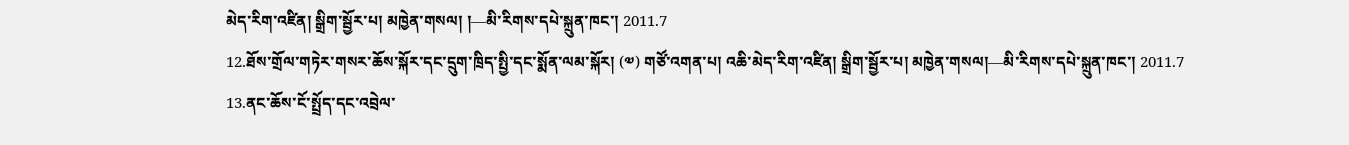མེད་རིག་འཛིན། སྒྲིག་སྦྱོར་པ། མཁྱེན་གསལ། །—མི་རིགས་དཔེ་སྐྲུན་ཁང་། 2011.7
12.ཐོས་གྲོལ་གཏེར་གསར་ཆོས་སྐོར་དང་དྲུག་ཁྲིད་སྤྱི་དང་སྨོན་ལམ་སྐོར། (༧) གཙོ་འགན་པ། འཆི་མེད་རིག་འཛིན། སྒྲིག་སྦྱོར་པ། མཁྱེན་གསལ།—མི་རིགས་དཔེ་སྐྲུན་ཁང་། 2011.7
13.ནང་ཆོས་ངོ་སྤྲོད་དང་འབྲེལ་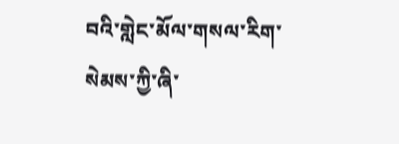བའི་གླེང་མོལ་གསལ་རིག་སེམས་ཀྱི་ཞི་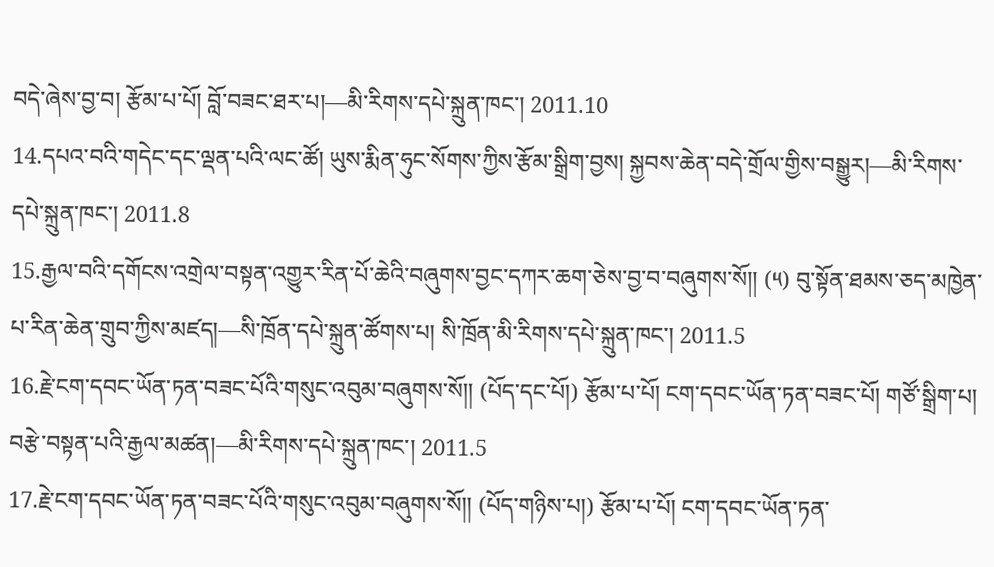བདེ་ཞེས་བྱ་བ། རྩོམ་པ་པོ། བློ་བཟང་ཐར་པ།—མི་རིགས་དཔེ་སྐྲུན་ཁང་། 2011.10
14.དཔའ་བའི་གདེང་དང་ལྡན་པའི་ལང་ཚོ། ཡུས་རྨིན་ཧུང་སོགས་ཀྱིས་རྩོམ་སྒྲིག་བྱས། སྐྱབས་ཆེན་བདེ་གྲོལ་གྱིས་བསྒྱུར།—མི་རིགས་དཔེ་སྐྲུན་ཁང་། 2011.8
15.རྒྱལ་བའི་དགོངས་འགྲེལ་བསྟན་འགྱུར་རིན་པོ་ཆེའི་བཞུགས་བྱང་དཀར་ཆག་ཅེས་བྱ་བ་བཞུགས་སོ།། (༥) བུ་སྟོན་ཐམས་ཅད་མཁྱེན་པ་རིན་ཆེན་གྲུབ་ཀྱིས་མཛད།—སི་ཁྲོན་དཔེ་སྐྲུན་ཚོགས་པ། སི་ཁྲོན་མི་རིགས་དཔེ་སྐྲུན་ཁང་། 2011.5
16.རྗེ་ངག་དབང་ཡོན་ཏན་བཟང་པོའི་གསུང་འབུམ་བཞུགས་སོ།། (པོད་དང་པོ།) རྩོམ་པ་པོ། ངག་དབང་ཡོན་ཏན་བཟང་པོ། གཙོ་སྒྲིག་པ། བརྩེ་བསྟན་པའི་རྒྱལ་མཚན།—མི་རིགས་དཔེ་སྐྲུན་ཁང་། 2011.5
17.རྗེ་ངག་དབང་ཡོན་ཏན་བཟང་པོའི་གསུང་འབུམ་བཞུགས་སོ།། (པོད་གཉིས་པ།) རྩོམ་པ་པོ། ངག་དབང་ཡོན་ཏན་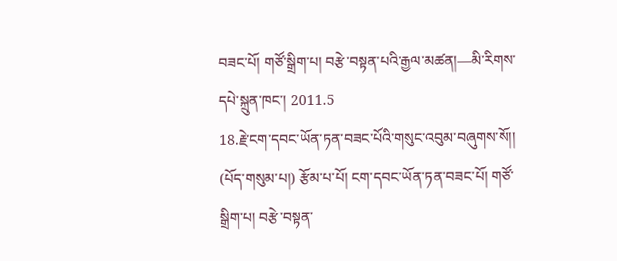བཟང་པོ། གཙོ་སྒྲིག་པ། བརྩེ་བསྟན་པའི་རྒྱལ་མཚན།—མི་རིགས་དཔེ་སྐྲུན་ཁང་། 2011.5
18.རྗེ་ངག་དབང་ཡོན་ཏན་བཟང་པོའི་གསུང་འབུམ་བཞུགས་སོ།། (པོད་གསུམ་པ།) རྩོམ་པ་པོ། ངག་དབང་ཡོན་ཏན་བཟང་པོ། གཙོ་སྒྲིག་པ། བརྩེ་བསྟན་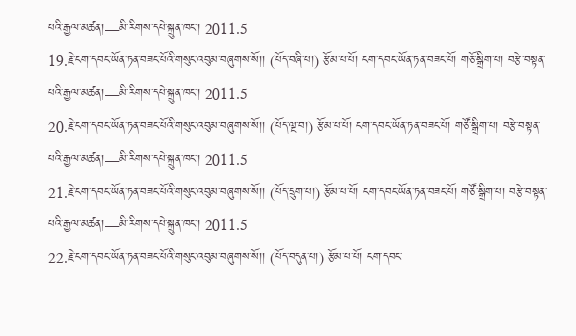པའི་རྒྱལ་མཚན།—མི་རིགས་དཔེ་སྐྲུན་ཁང་། 2011.5
19.རྗེ་ངག་དབང་ཡོན་ཏན་བཟང་པོའི་གསུང་འབུམ་བཞུགས་སོ།། (པོད་བཞི་པ།) རྩོམ་པ་པོ། ངག་དབང་ཡོན་ཏན་བཟང་པོ། གཅོ་སྒྲིག་པ། བརྩེ་བསྟན་པའི་རྒྱལ་མཚན།—མི་རིགས་དཔེ་སྐྲུན་ཁང་། 2011.5
20.རྗེ་ངག་དབང་ཡོན་ཏན་བཟང་པོའི་གསུང་འབུམ་བཞུགས་སོ།། (པོད་ལྔ་བ།) རྩོམ་པ་པོ། ངག་དབང་ཡོན་ཏན་བཟང་པོ། གཙོ་སྒྲིག་པ། བརྩེ་བསྟན་པའི་རྒྱལ་མཚན།—མི་རིགས་དཔེ་སྐྲུན་ཁང་། 2011.5
21.རྗེ་ངག་དབང་ཡོན་ཏན་བཟང་པོའི་གསུང་འབུམ་བཞུགས་སོ།། (པོད་དྲུག་པ།) རྩོམ་པ་པོ། ངག་དབང་ཡོན་ཏན་བཟང་པོ། གཙོ་སྒྲིག་པ། བརྩེ་བསྟན་པའི་རྒྱལ་མཚན།—མི་རིགས་དཔེ་སྐྲུན་ཁང་། 2011.5
22.རྗེ་ངག་དབང་ཡོན་ཏན་བཟང་པོའི་གསུང་འབུམ་བཞུགས་སོ།། (པོད་བདུན་པ།) རྩོམ་པ་པོ། ངག་དབང་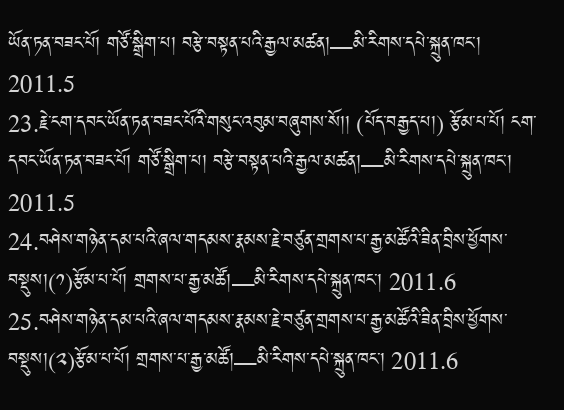ཡོན་ཏན་བཟང་པོ། གཙོ་སྒྲིག་པ། བརྩེ་བསྟན་པའི་རྒྱལ་མཚན།—མི་རིགས་དཔེ་སྐྲུན་ཁང་། 2011.5
23.རྗེ་ངག་དབང་ཡོན་ཏན་བཟང་པོའི་གསུང་འབུམ་བཞུགས་སོ།། (པོད་བརྒྱད་པ།) རྩོམ་པ་པོ། ངག་དབང་ཡོན་ཏན་བཟང་པོ། གཙོ་སྒྲིག་པ། བརྩེ་བསྟན་པའི་རྒྱལ་མཚན།—མི་རིགས་དཔེ་སྐྲུན་ཁང་། 2011.5
24.བཤེས་གཉེན་དམ་པའི་ཞལ་གདམས་རྣམས་རྗེ་བཙུན་གྲགས་པ་རྒྱ་མཚོའི་ཟིན་བྲིས་ཕྱོགས་བསྡུས།(༡)རྩོམ་པ་པོ། གྲགས་པ་རྒྱ་མཚོ།—མི་རིགས་དཔེ་སྐྲུན་ཁང་། 2011.6
25.བཤེས་གཉེན་དམ་པའི་ཞལ་གདམས་རྣམས་རྗེ་བཙུན་གྲགས་པ་རྒྱ་མཚོའི་ཟིན་བྲིས་ཕྱོགས་བསྡུས།(༢)རྩོམ་པ་པོ། གྲགས་པ་རྒྱ་མཚོ།—མི་རིགས་དཔེ་སྐྲུན་ཁང་། 2011.6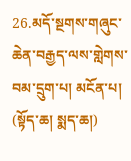26.མདོ་སྔགས་གཞུང་ཆེན་བརྒྱད་ལས་གླེགས་བམ་དྲུག་པ། མངོན་པ། (སྟོད་ཆ། སྨད་ཆ།)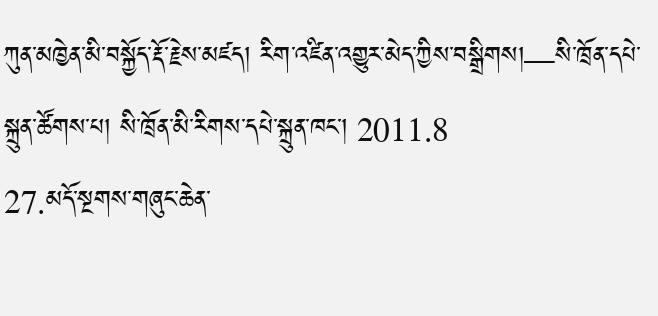ཀུན་མཁྱེན་མི་བསྐྱོད་རྡོ་རྗེས་མཛད། རིག་འཛིན་འགྱུར་མེད་ཀྱིས་བསྒྲིགས།—སི་ཁྲོན་དཔེ་སྐྲུན་ཚོགས་པ། སི་ཁྲོན་མི་རིགས་དཔེ་སྐྲུན་ཁང་། 2011.8
27.མདོ་སྔགས་གཞུང་ཆེན་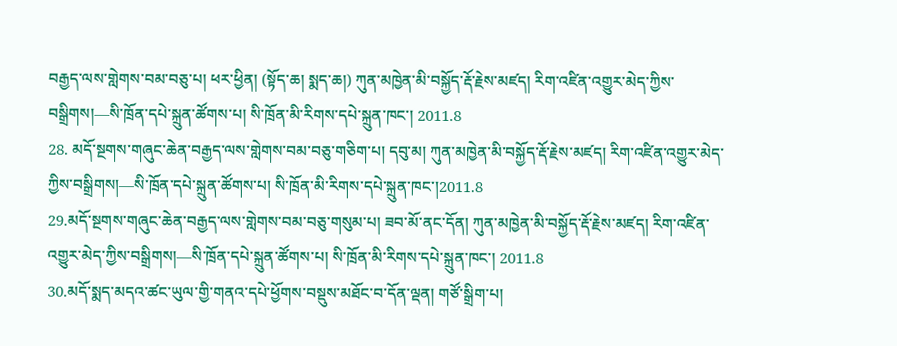བརྒྱད་ལས་གླེགས་བམ་བཅུ་པ། ཕར་ཕྱིན། (སྟོད་ཆ། སྨད་ཆ།) ཀུན་མཁྱེན་མི་བསྐྱོད་རྡོ་རྗེས་མཛད། རིག་འཛིན་འགྱུར་མེད་ཀྱིས་བསྒྲིགས།—སི་ཁྲོན་དཔེ་སྐྲུན་ཚོགས་པ། སི་ཁྲོན་མི་རིགས་དཔེ་སྐྲུན་ཁང་། 2011.8
28. མདོ་སྔགས་གཞུང་ཆེན་བརྒྱད་ལས་གླེགས་བམ་བཅུ་གཅིག་པ། དབུ་མ། ཀུན་མཁྱེན་མི་བསྐྱོད་རྡོ་རྗེས་མཛད། རིག་འཛིན་འགྱུར་མེད་ཀྱིས་བསྒྲིགས།—སི་ཁྲོན་དཔེ་སྐྲུན་ཚོགས་པ། སི་ཁྲོན་མི་རིགས་དཔེ་སྐྲུན་ཁང་།2011.8
29.མདོ་སྔགས་གཞུང་ཆེན་བརྒྱད་ལས་གླེགས་བམ་བཅུ་གསུམ་པ། ཟབ་མོ་ནང་དོན། ཀུན་མཁྱེན་མི་བསྐྱོད་རྡོ་རྗེས་མཛད། རིག་འཛིན་འགྱུར་མེད་ཀྱིས་བསྒྲིགས།—སི་ཁྲོན་དཔེ་སྐྲུན་ཚོགས་པ། སི་ཁྲོན་མི་རིགས་དཔེ་སྐྲུན་ཁང་། 2011.8
30.མདོ་སྨད་མདའ་ཚང་ཡུལ་གྱི་གནའ་དཔེ་ཕྱོགས་བསྡུས་མཐོང་བ་དོན་ལྡན། གཙོ་སྒྲིག་པ།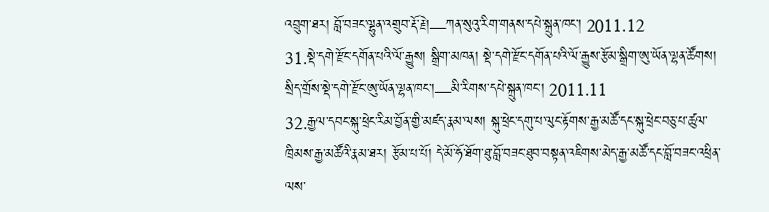འབྲུག་ཐར། བློ་བཟང་ལྷུན་འགྲུབ་རྡོ་རྗེ།—ཀན་སུའུ་རིག་གནས་དཔེ་སྐྲུན་ཁང་། 2011.12
31.སྡེ་དགེ་རྫོང་དགོན་པའི་ལོ་རྒྱུས། སྒྲིག་མཁན། སྡེ་དགེ་རྫོང་དགོན་པའི་ལོ་རྒྱུས་རྩོམ་སྒྲིག་ཨུ་ཡོན་ལྷན་ཚོགས། སྲིད་གྲོས་སྡེ་དགེ་རྫོང་ཨུ་ཡོན་ལྷན་ཁང་།—མི་རིགས་དཔེ་སྐྲུན་ཁང་། 2011.11
32.རྒྱལ་དབང་སྐུ་ཕྲེང་རིམ་བྱོན་གྱི་མཛད་རྣམ་ལས། སྐུ་ཕྲེང་དགུ་པ་ལུང་རྟོགས་རྒྱ་མཚོ་དང་སྐུ་ཕྲེང་བཅུ་པ་ཚུལ་ཁྲིམས་རྒྱ་མཚོའི་རྣམ་ཐར། རྩོམ་པ་པོ། དེ་མོ་ཧོ་ཐོག་ཐུ་བློ་བཟང་ཐུབ་བསྟན་འཇིགས་མེད་རྒྱ་མཚོ་དང་བློ་བཟང་འཕྲིན་ལས་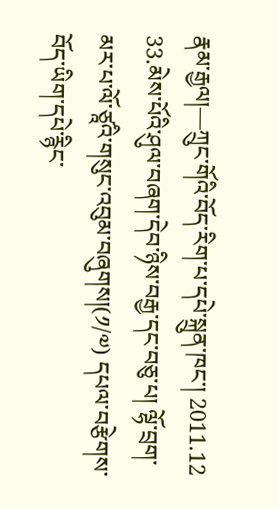རྣམ་རྒྱལ།—ཀྲུང་གོའི་བོད་རིག་པ་དཔེ་སྐྲུན་ཁང་། 2011.12
33.མེས་པོའི་ཤུལ་བཞག་དེབ་ཉིས་བརྒྱ་དང་བཅུ་པ། ལྷོ་བྲག་མར་པ་ལོ་ཙཱའི་གསུང་འབུམ་བཞུགས།(༡/༧) དཔལ་བརྩེགས་བོད་ཡིག་དཔེ་རྙིང་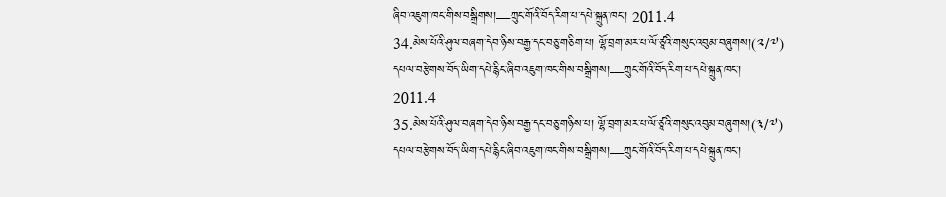ཞིབ་འཇུག་ཁང་གིས་བསྒྲིགས།—ཀྲུང་གོའི་བོད་རིག་པ་དཔེ་སྐྲུན་ཁང་། 2011.4
34.མེས་པོའི་ཤུལ་བཞག་དེབ་ཉིས་བརྒྱ་དང་བཅུ་གཅིག་པ། ལྷོ་བྲག་མར་པ་ལོ་ཙཱའི་གསུང་འབུམ་བཞུགས།(༢/༧) དཔལ་བརྩེགས་བོད་ཡིག་དཔེ་རྙིང་ཞིབ་འཇུག་ཁང་གིས་བསྒྲིགས།—ཀྲུང་གོའི་བོད་རིག་པ་དཔེ་སྐྲུན་ཁང་། 2011.4
35.མེས་པོའི་ཤུལ་བཞག་དེབ་ཉིས་བརྒྱ་དང་བཅུ་གཉིས་པ། ལྷོ་བྲག་མར་པ་ལོ་ཙཱའི་གསུང་འབུམ་བཞུགས།(༣/༧) དཔལ་བརྩེགས་བོད་ཡིག་དཔེ་རྙིང་ཞིབ་འཇུག་ཁང་གིས་བསྒྲིགས།—ཀྲུང་གོའི་བོད་རིག་པ་དཔེ་སྐྲུན་ཁང་།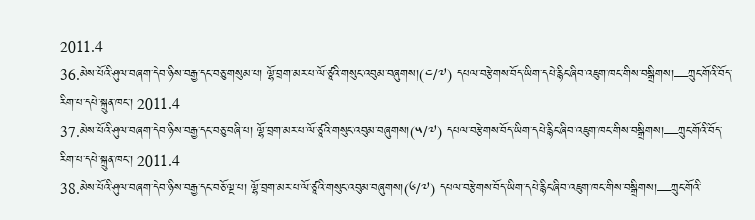2011.4
36.མེས་པོའི་ཤུལ་བཞག་དེབ་ཉིས་བརྒྱ་དང་བཅུ་གསུམ་པ། ལྷོ་བྲག་མར་པ་ལོ་ཙཱའི་གསུང་འབུམ་བཞུགས།(༤/༧) དཔལ་བརྩེགས་བོད་ཡིག་དཔེ་རྙིང་ཞིབ་འཇུག་ཁང་གིས་བསྒྲིགས།—ཀྲུང་གོའི་བོད་རིག་པ་དཔེ་སྐྲུན་ཁང་། 2011.4
37.མེས་པོའི་ཤུལ་བཞག་དེབ་ཉིས་བརྒྱ་དང་བཅུ་བཞི་པ། ལྷོ་བྲག་མར་པ་ལོ་ཙཱའི་གསུང་འབུམ་བཞུགས།(༥/༧) དཔལ་བརྩེགས་བོད་ཡིག་དཔེ་རྙིང་ཞིབ་འཇུག་ཁང་གིས་བསྒྲིགས།—ཀྲུང་གོའི་བོད་རིག་པ་དཔེ་སྐྲུན་ཁང་། 2011.4
38.མེས་པོའི་ཤུལ་བཞག་དེབ་ཉིས་བརྒྱ་དང་བཅོ་ལྔ་པ། ལྷོ་བྲག་མར་པ་ལོ་ཙཱའི་གསུང་འབུམ་བཞུགས།(༦/༧) དཔལ་བརྩེགས་བོད་ཡིག་དཔེ་རྙིང་ཞིབ་འཇུག་ཁང་གིས་བསྒྲིགས།—ཀྲུང་གོའི་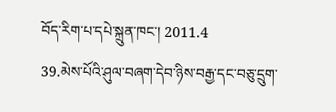བོད་རིག་པ་དཔེ་སྐྲུན་ཁང་། 2011.4
39.མེས་པོའི་ཤུལ་བཞག་དེབ་ཉིས་བརྒྱ་དང་བཅུ་དྲུག་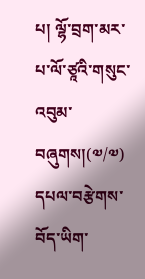པ། ལྷོ་བྲག་མར་པ་ལོ་ཙཱའི་གསུང་འབུམ་བཞུགས།(༧/༧) དཔལ་བརྩེགས་བོད་ཡིག་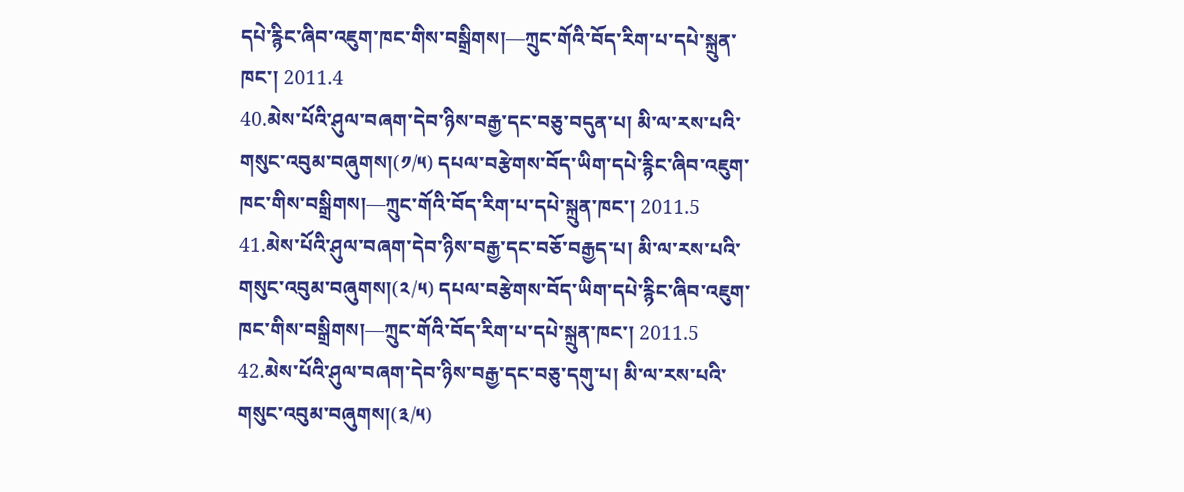དཔེ་རྙིང་ཞིབ་འཇུག་ཁང་གིས་བསྒྲིགས།—ཀྲུང་གོའི་བོད་རིག་པ་དཔེ་སྐྲུན་ཁང་། 2011.4
40.མེས་པོའི་ཤུལ་བཞག་དེབ་ཉིས་བརྒྱ་དང་བཅུ་བདུན་པ། མི་ལ་རས་པའི་གསུང་འབུམ་བཞུགས།(༡/༥) དཔལ་བརྩེགས་བོད་ཡིག་དཔེ་རྙིང་ཞིབ་འཇུག་ཁང་གིས་བསྒྲིགས།—ཀྲུང་གོའི་བོད་རིག་པ་དཔེ་སྐྲུན་ཁང་། 2011.5
41.མེས་པོའི་ཤུལ་བཞག་དེབ་ཉིས་བརྒྱ་དང་བཅོ་བརྒྱད་པ། མི་ལ་རས་པའི་གསུང་འབུམ་བཞུགས།(༢/༥) དཔལ་བརྩེགས་བོད་ཡིག་དཔེ་རྙིང་ཞིབ་འཇུག་ཁང་གིས་བསྒྲིགས།—ཀྲུང་གོའི་བོད་རིག་པ་དཔེ་སྐྲུན་ཁང་། 2011.5
42.མེས་པོའི་ཤུལ་བཞག་དེབ་ཉིས་བརྒྱ་དང་བཅུ་དགུ་པ། མི་ལ་རས་པའི་གསུང་འབུམ་བཞུགས།(༣/༥)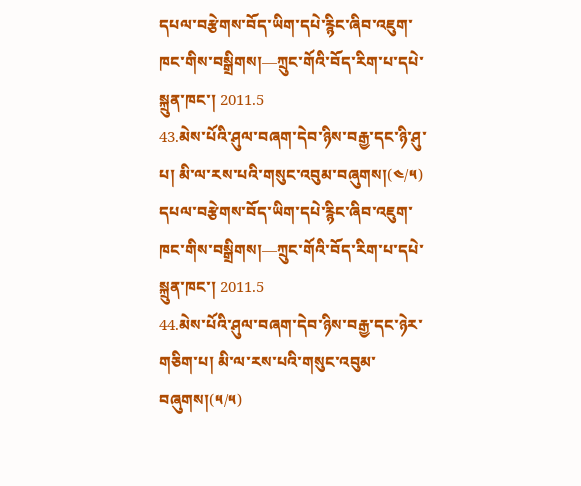དཔལ་བརྩེགས་བོད་ཡིག་དཔེ་རྙིང་ཞིབ་འཇུག་ཁང་གིས་བསྒྲིགས།—ཀྲུང་གོའི་བོད་རིག་པ་དཔེ་སྐྲུན་ཁང་། 2011.5
43.མེས་པོའི་ཤུལ་བཞག་དེབ་ཉིས་བརྒྱ་དང་ཉི་ཤུ་པ། མི་ལ་རས་པའི་གསུང་འབུམ་བཞུགས།(༤/༥) དཔལ་བརྩེགས་བོད་ཡིག་དཔེ་རྙིང་ཞིབ་འཇུག་ཁང་གིས་བསྒྲིགས།—ཀྲུང་གོའི་བོད་རིག་པ་དཔེ་སྐྲུན་ཁང་། 2011.5
44.མེས་པོའི་ཤུལ་བཞག་དེབ་ཉིས་བརྒྱ་དང་ཉེར་གཅིག་པ། མི་ལ་རས་པའི་གསུང་འབུམ་བཞུགས།(༥/༥)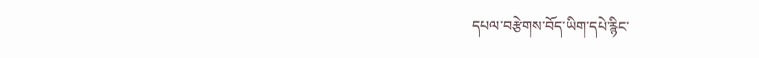དཔལ་བརྩེགས་བོད་ཡིག་དཔེ་རྙིང་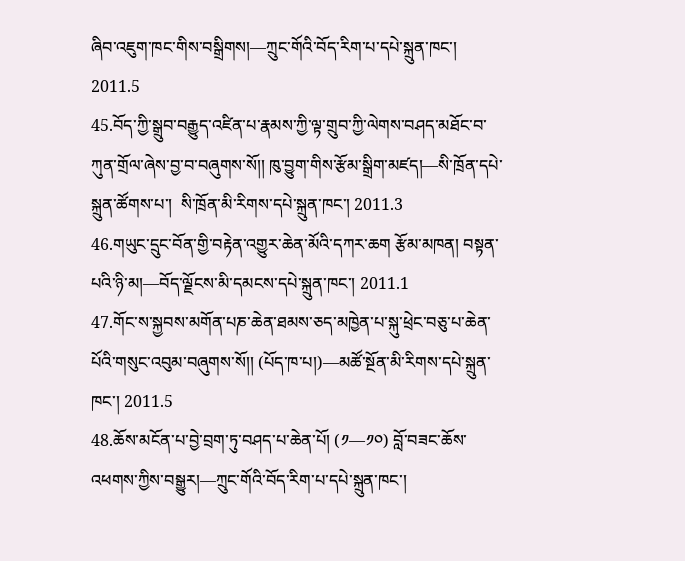ཞིབ་འཇུག་ཁང་གིས་བསྒྲིགས།—ཀྲུང་གོའི་བོད་རིག་པ་དཔེ་སྐྲུན་ཁང་། 2011.5
45.བོད་ཀྱི་སྒྲུབ་བརྒྱུད་འཛིན་པ་རྣམས་ཀྱི་ལྟ་གྲུབ་ཀྱི་ལེགས་བཤད་མཐོང་བ་ཀུན་གྲོལ་ཞེས་བྱ་བ་བཞུགས་སོ།། ཁུ་བྱུག་གིས་རྩོམ་སྒྲིག་མཛད།—སི་ཁྲོན་དཔེ་སྐྲུན་ཚོགས་པ་།  སི་ཁྲོན་མི་རིགས་དཔེ་སྐྲུན་ཁང་། 2011.3
46.གཡུང་དྲུང་བོན་གྱི་བརྟེན་འགྱུར་ཆེན་མོའི་དཀར་ཆག རྩོམ་མཁན། བསྟན་པའི་ཉི་མ།—བོད་ལྗོངས་མི་དམངས་དཔེ་སྐྲུན་ཁང་། 2011.1
47.གོང་ས་སྐྱབས་མགོན་པཎ་ཆེན་ཐམས་ཅད་མཁྱེན་པ་སྐུ་ཕྲེང་བཅུ་པ་ཆེན་པོའི་གསུང་འབུམ་བཞུགས་སོ།། (པོད་ཁ་པ།)—མཚོ་སྔོན་མི་རིགས་དཔེ་སྐྲུན་ཁང་། 2011.5
48.ཆོས་མངོན་པ་བྱེ་བྲག་ཏུ་བཤད་པ་ཆེན་པོ། (༡—༡༠) བློ་བཟང་ཆོས་འཕགས་ཀྱིས་བསྒྱུར།—ཀྲུང་གོའི་བོད་རིག་པ་དཔེ་སྐྲུན་ཁང་།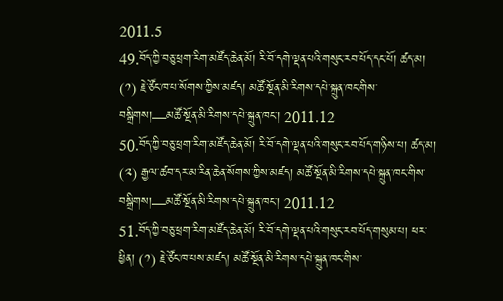2011.5
49.བོད་ཀྱི་བཅུ་ཕྲག་རིག་མཛོད་ཆེན་མོ། རི་བོ་དགེ་ལྡན་པའི་གསུང་རབ་པོད་དང་པོ། ཚད་མ། (༡) རྗེ་ཙོང་ཁ་པ་སོགས་ཀྱིས་མཛད། མཚོ་སྔོན་མི་རིགས་དཔེ་སྐྲུན་ཁང་གིས་བསྒྲིགས།—མཚོ་སྔོན་མི་རིགས་དཔེ་སྐྲུན་ཁང་། 2011.12
50.བོད་ཀྱི་བཅུ་ཕྲག་རིག་མཛོད་ཆེན་མོ། རི་བོ་དགེ་ལྡན་པའི་གསུང་རབ་པོད་གཉིས་པ། ཚད་མ། (༢) རྒྱལ་ཚབ་དར་མ་རིན་ཆེན་སོགས་ཀྱིས་མཛད། མཚོ་སྔོན་མི་རིགས་དཔེ་སྐྲུན་ཁང་གིས་བསྒྲིགས།—མཚོ་སྔོན་མི་རིགས་དཔེ་སྐྲུན་ཁང་། 2011.12
51.བོད་ཀྱི་བཅུ་ཕྲག་རིག་མཛོད་ཆེན་མོ། རི་བོ་དགེ་ལྡན་པའི་གསུང་རབ་པོད་གསུམ་པ། ཕར་ཕྱིན། (༡) རྗེ་ཙོང་ཁ་པས་མཛད། མཚོ་སྔོན་མི་རིགས་དཔེ་སྐྲུན་ཁང་གིས་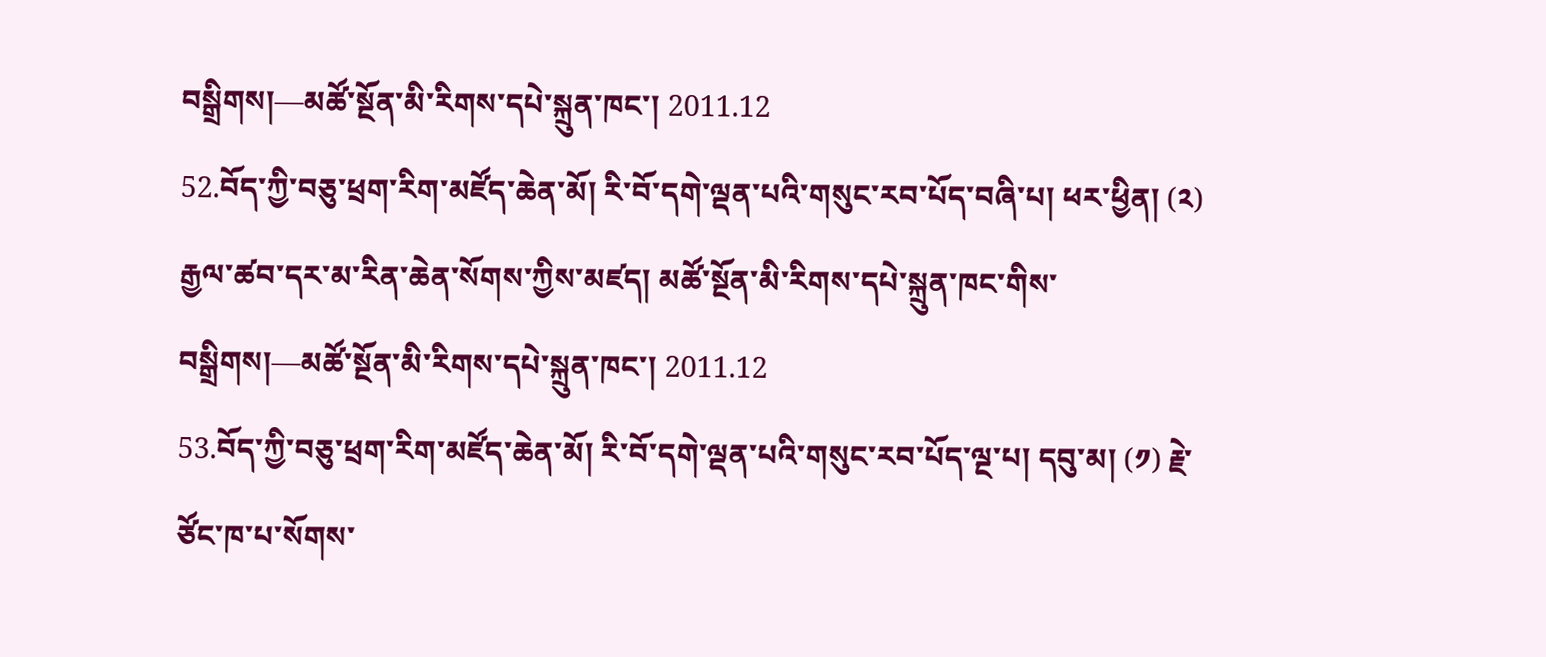བསྒྲིགས།—མཚོ་སྔོན་མི་རིགས་དཔེ་སྐྲུན་ཁང་། 2011.12
52.བོད་ཀྱི་བཅུ་ཕྲག་རིག་མཛོད་ཆེན་མོ། རི་བོ་དགེ་ལྡན་པའི་གསུང་རབ་པོད་བཞི་པ། ཕར་ཕྱིན། (༢) རྒྱལ་ཚབ་དར་མ་རིན་ཆེན་སོགས་ཀྱིས་མཛད། མཚོ་སྔོན་མི་རིགས་དཔེ་སྐྲུན་ཁང་གིས་བསྒྲིགས།—མཚོ་སྔོན་མི་རིགས་དཔེ་སྐྲུན་ཁང་། 2011.12
53.བོད་ཀྱི་བཅུ་ཕྲག་རིག་མཛོད་ཆེན་མོ། རི་བོ་དགེ་ལྡན་པའི་གསུང་རབ་པོད་ལྔ་པ། དབུ་མ། (༡) རྗེ་ཙོང་ཁ་པ་སོགས་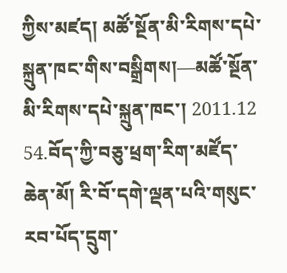ཀྱིས་མཛད། མཚོ་སྔོན་མི་རིགས་དཔེ་སྐྲུན་ཁང་གིས་བསྒྲིགས།—མཚོ་སྔོན་མི་རིགས་དཔེ་སྐྲུན་ཁང་། 2011.12
54.བོད་ཀྱི་བཅུ་ཕྲག་རིག་མཛོད་ཆེན་མོ། རི་བོ་དགེ་ལྡན་པའི་གསུང་རབ་པོད་དྲུག་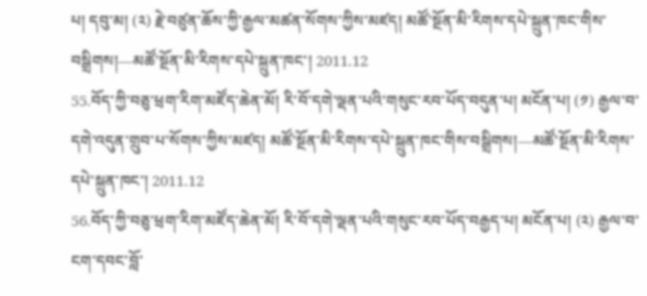པ། དབུ་མ། (༢) རྗེ་བཙུན་ཆོས་ཀྱི་རྒྱལ་མཚན་སོགས་ཀྱིས་མཛད། མཚོ་སྔོན་མི་རིགས་དཔེ་སྐྲུན་ཁང་གིས་བསྒྲིགས།—མཚོ་སྔོན་མི་རིགས་དཔེ་སྐྲུན་ཁང་། 2011.12
55.བོད་ཀྱི་བཅུ་ཕྲག་རིག་མཛོད་ཆེན་མོ། རི་བོ་དགེ་ལྡན་པའི་གསུང་རབ་པོད་བདུན་པ། མངོན་པ། (༡) རྒྱལ་བ་དགེ་འདུན་གྲུབ་པ་སོགས་ཀྱིས་མཛད། མཚོ་སྔོན་མི་རིགས་དཔེ་སྐྲུན་ཁང་གིས་བསྒྲིགས།—མཚོ་སྔོན་མི་རིགས་དཔེ་སྐྲུན་ཁང་། 2011.12
56.བོད་ཀྱི་བཅུ་ཕྲག་རིག་མཛོད་ཆེན་མོ། རི་བོ་དགེ་ལྡན་པའི་གསུང་རབ་པོད་བརྒྱད་པ། མངོན་པ། (༢) རྒྱལ་བ་ངག་དབང་བློ་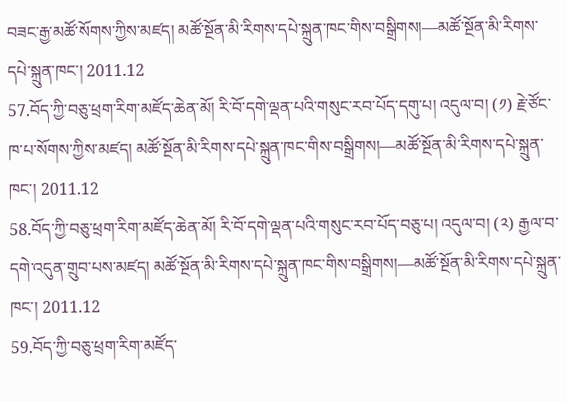བཟང་རྒྱ་མཚོ་སོགས་ཀྱིས་མཛད། མཚོ་སྔོན་མི་རིགས་དཔེ་སྐྲུན་ཁང་གིས་བསྒྲིགས།—མཚོ་སྔོན་མི་རིགས་དཔེ་སྐྲུན་ཁང་། 2011.12
57.བོད་ཀྱི་བཅུ་ཕྲག་རིག་མཛོད་ཆེན་མོ། རི་བོ་དགེ་ལྡན་པའི་གསུང་རབ་པོད་དགུ་པ། འདུལ་བ། (༡) རྗེ་ཙོང་ཁ་པ་སོགས་ཀྱིས་མཛད། མཚོ་སྔོན་མི་རིགས་དཔེ་སྐྲུན་ཁང་གིས་བསྒྲིགས།—མཚོ་སྔོན་མི་རིགས་དཔེ་སྐྲུན་ཁང་། 2011.12
58.བོད་ཀྱི་བཅུ་ཕྲག་རིག་མཛོད་ཆེན་མོ། རི་བོ་དགེ་ལྡན་པའི་གསུང་རབ་པོད་བཅུ་པ། འདུལ་བ། (༢) རྒྱལ་བ་དགེ་འདུན་གྲུབ་པས་མཛད། མཚོ་སྔོན་མི་རིགས་དཔེ་སྐྲུན་ཁང་གིས་བསྒྲིགས།—མཚོ་སྔོན་མི་རིགས་དཔེ་སྐྲུན་ཁང་། 2011.12
59.བོད་ཀྱི་བཅུ་ཕྲག་རིག་མཛོད་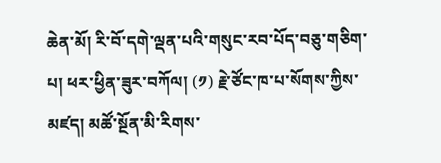ཆེན་མོ། རི་བོ་དགེ་ལྡན་པའི་གསུང་རབ་པོད་བཅུ་གཅིག་པ། ཕར་ཕྱིན་ཟུར་བཀོལ། (༡) རྗེ་ཙོང་ཁ་པ་སོགས་ཀྱིས་མཛད། མཚོ་སྔོན་མི་རིགས་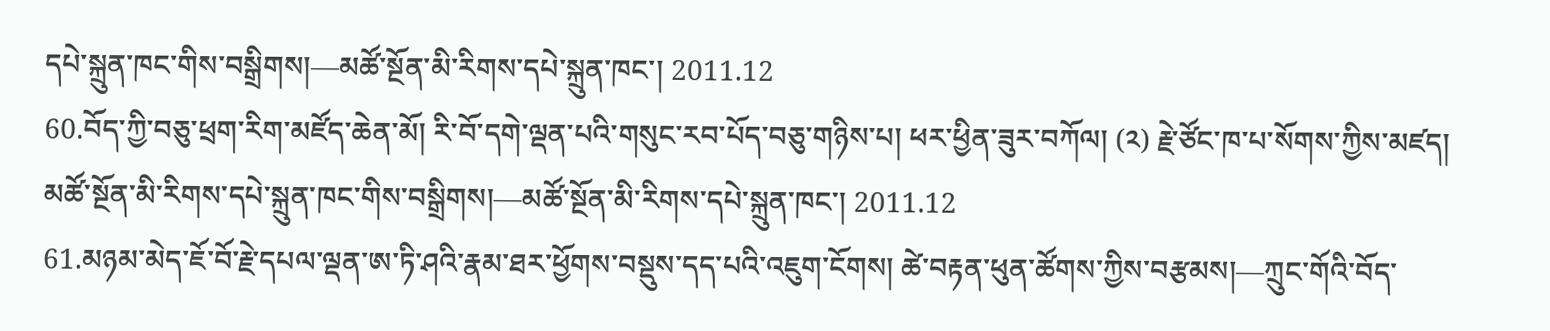དཔེ་སྐྲུན་ཁང་གིས་བསྒྲིགས།—མཚོ་སྔོན་མི་རིགས་དཔེ་སྐྲུན་ཁང་། 2011.12
60.བོད་ཀྱི་བཅུ་ཕྲག་རིག་མཛོད་ཆེན་མོ། རི་བོ་དགེ་ལྡན་པའི་གསུང་རབ་པོད་བཅུ་གཉིས་པ། ཕར་ཕྱིན་ཟུར་བཀོལ། (༢) རྗེ་ཙོང་ཁ་པ་སོགས་ཀྱིས་མཛད། མཚོ་སྔོན་མི་རིགས་དཔེ་སྐྲུན་ཁང་གིས་བསྒྲིགས།—མཚོ་སྔོན་མི་རིགས་དཔེ་སྐྲུན་ཁང་། 2011.12
61.མཉམ་མེད་ཇོ་བོ་རྗེ་དཔལ་ལྡན་ཨ་ཏི་ཤའི་རྣམ་ཐར་ཕྱོགས་བསྡུས་དད་པའི་འཇུག་ངོགས། ཚེ་བརྟན་ཕུན་ཚོགས་ཀྱིས་བརྩམས།—ཀྲུང་གོའི་བོད་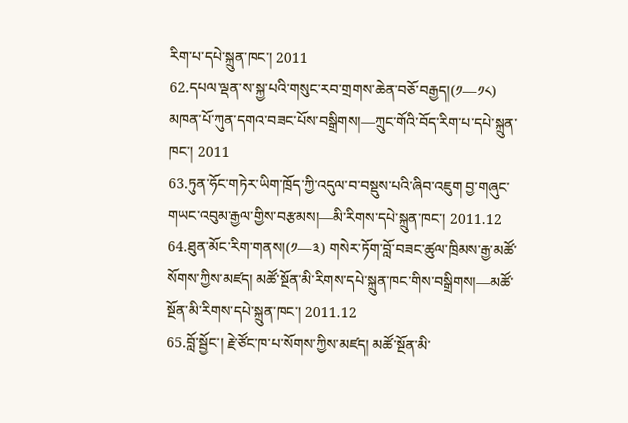རིག་པ་དཔེ་སྐྲུན་ཁང་། 2011
62.དཔལ་ལྡན་ས་སྐྱ་པའི་གསུང་རབ་གྲགས་ཆེན་བཅོ་བརྒྱད།(༡—༡༨) མཁན་པོ་ཀུན་དགའ་བཟང་པོས་བསྒྲིགས།—ཀྲུང་གོའི་བོད་རིག་པ་དཔེ་སྐྲུན་ཁང་། 2011
63.ཏུན་ཧོང་གཏེར་ཡིག་ཁྲོད་ཀྱི་འདུལ་བ་བསྡུས་པའི་ཞིབ་འཇུག བྱ་གཞུང་གཡང་འབུམ་རྒྱལ་གྱིས་བརྩམས།—མི་རིགས་དཔེ་སྐྲུན་ཁང་། 2011.12
64.ཐུན་མོང་རིག་གནས།(༡—༣) གསེར་ཏོག་བློ་བཟང་ཚུལ་ཁྲིམས་རྒྱ་མཚོ་སོགས་ཀྱིས་མཛད། མཚོ་སྔོན་མི་རིགས་དཔེ་སྐྲུན་ཁང་གིས་བསྒྲིགས།—མཚོ་སྔོན་མི་རིགས་དཔེ་སྐྲུན་ཁང་། 2011.12
65.བློ་སྦྱོང་། རྗེ་ཙོང་ཁ་པ་སོགས་ཀྱིས་མཛད། མཚོ་སྔོན་མི་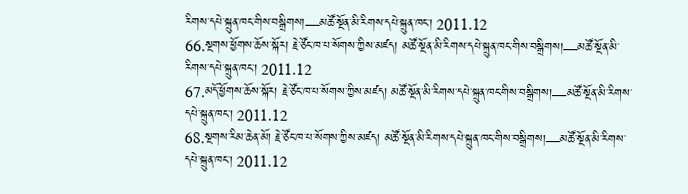རིགས་དཔེ་སྐྲུན་ཁང་གིས་བསྒྲིགས།—མཚོ་སྔོན་མི་རིགས་དཔེ་སྐྲུན་ཁང་། 2011.12
66.སྔགས་ཕྱོགས་ཆོས་སྐོར། རྗེ་ཙོང་ཁ་པ་སོགས་ཀྱིས་མཛད། མཚོ་སྔོན་མི་རིགས་དཔེ་སྐྲུན་ཁང་གིས་བསྒྲིགས།—མཚོ་སྔོན་མི་རིགས་དཔེ་སྐྲུན་ཁང་། 2011.12
67.མདོ་ཕྱོགས་ཆོས་སྐོར། རྗེ་ཙོང་ཁ་པ་སོགས་ཀྱིས་མཛད། མཚོ་སྔོན་མི་རིགས་དཔེ་སྐྲུན་ཁང་གིས་བསྒྲིགས།—མཚོ་སྔོན་མི་རིགས་དཔེ་སྐྲུན་ཁང་། 2011.12
68.སྔགས་རིམ་ཆེན་མོ། རྗེ་ཙོང་ཁ་པ་སོགས་ཀྱིས་མཛད། མཚོ་སྔོན་མི་རིགས་དཔེ་སྐྲུན་ཁང་གིས་བསྒྲིགས།—མཚོ་སྔོན་མི་རིགས་དཔེ་སྐྲུན་ཁང་། 2011.12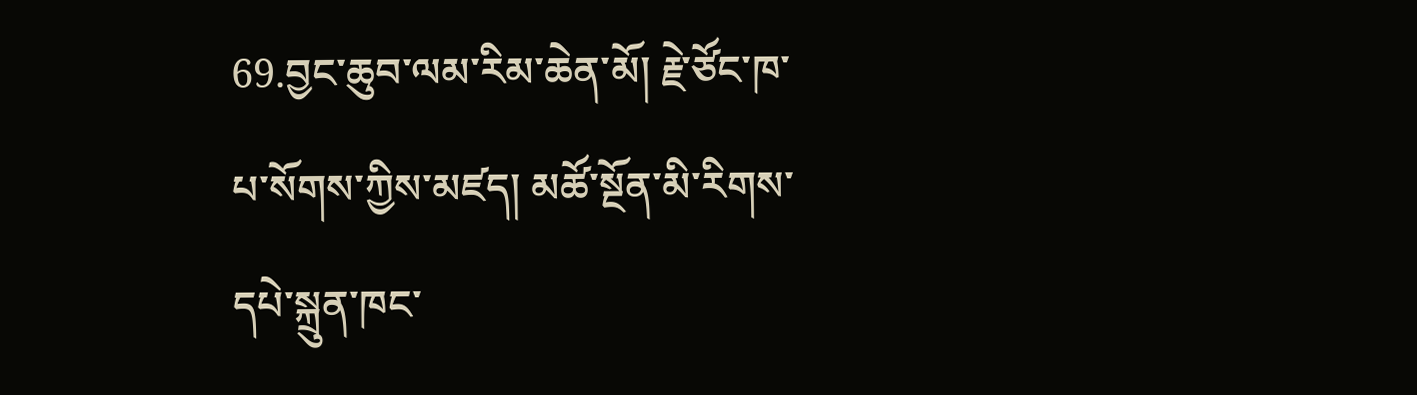69.བྱང་ཆུབ་ལམ་རིམ་ཆེན་མོ། རྗེ་ཙོང་ཁ་པ་སོགས་ཀྱིས་མཛད། མཚོ་སྔོན་མི་རིགས་དཔེ་སྐྲུན་ཁང་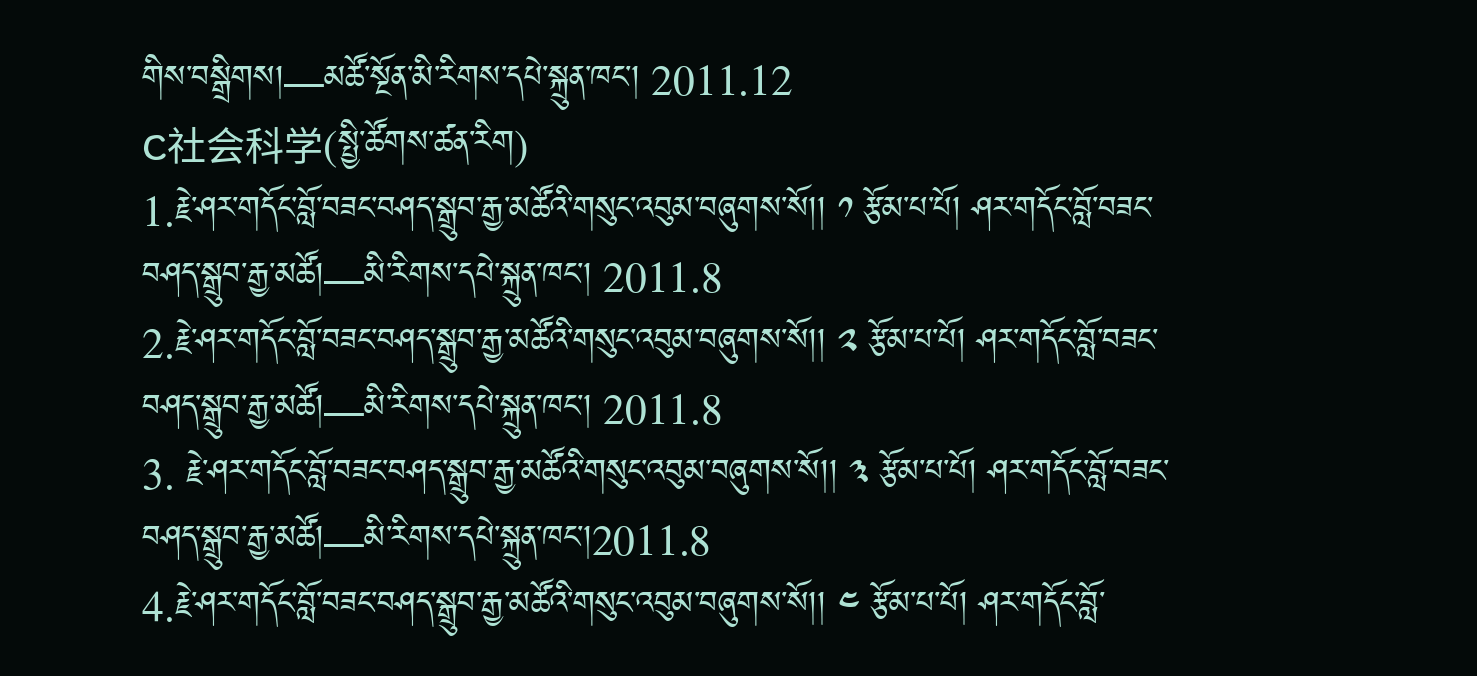གིས་བསྒྲིགས།—མཚོ་སྔོན་མི་རིགས་དཔེ་སྐྲུན་ཁང་། 2011.12
C社会科学(སྤྱི་ཚོགས་ཚན་རིག)
1.རྗེ་ཤར་གདོང་བློ་བཟང་བཤད་སྒྲུབ་རྒྱ་མཚོའི་གསུང་འབུམ་བཞུགས་སོ།། ༡ རྩོམ་པ་པོ། ཤར་གདོང་བློ་བཟང་བཤད་སྒྲུབ་རྒྱ་མཚོ།—མི་རིགས་དཔེ་སྐྲུན་ཁང་། 2011.8
2.རྗེ་ཤར་གདོང་བློ་བཟང་བཤད་སྒྲུབ་རྒྱ་མཚོའི་གསུང་འབུམ་བཞུགས་སོ།། ༢ རྩོམ་པ་པོ། ཤར་གདོང་བློ་བཟང་བཤད་སྒྲུབ་རྒྱ་མཚོ།—མི་རིགས་དཔེ་སྐྲུན་ཁང་། 2011.8
3. རྗེ་ཤར་གདོང་བློ་བཟང་བཤད་སྒྲུབ་རྒྱ་མཚོའི་གསུང་འབུམ་བཞུགས་སོ།། ༣ རྩོམ་པ་པོ། ཤར་གདོང་བློ་བཟང་བཤད་སྒྲུབ་རྒྱ་མཚོ།—མི་རིགས་དཔེ་སྐྲུན་ཁང་།2011.8
4.རྗེ་ཤར་གདོང་བློ་བཟང་བཤད་སྒྲུབ་རྒྱ་མཚོའི་གསུང་འབུམ་བཞུགས་སོ།། ༤ རྩོམ་པ་པོ། ཤར་གདོང་བློ་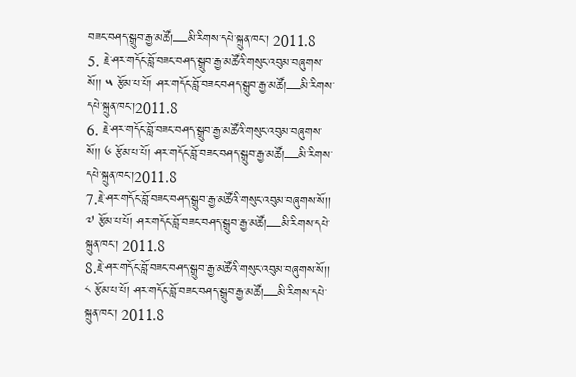བཟང་བཤད་སྒྲུབ་རྒྱ་མཚོ།—མི་རིགས་དཔེ་སྐྲུན་ཁང་། 2011.8
5. རྗེ་ཤར་གདོང་བློ་བཟང་བཤད་སྒྲུབ་རྒྱ་མཚོའི་གསུང་འབུམ་བཞུགས་སོ།། ༥ རྩོམ་པ་པོ། ཤར་གདོང་བློ་བཟང་བཤད་སྒྲུབ་རྒྱ་མཚོ།—མི་རིགས་དཔེ་སྐྲུན་ཁང་།2011.8
6. རྗེ་ཤར་གདོང་བློ་བཟང་བཤད་སྒྲུབ་རྒྱ་མཚོའི་གསུང་འབུམ་བཞུགས་སོ།། ༦ རྩོམ་པ་པོ། ཤར་གདོང་བློ་བཟང་བཤད་སྒྲུབ་རྒྱ་མཚོ།—མི་རིགས་དཔེ་སྐྲུན་ཁང་།2011.8
7.རྗེ་ཤར་གདོང་བློ་བཟང་བཤད་སྒྲུབ་རྒྱ་མཚོའི་གསུང་འབུམ་བཞུགས་སོ།། ༧ རྩོམ་པ་པོ། ཤར་གདོང་བློ་བཟང་བཤད་སྒྲུབ་རྒྱ་མཚོ།—མི་རིགས་དཔེ་སྐྲུན་ཁང་། 2011.8
8.རྗེ་ཤར་གདོང་བློ་བཟང་བཤད་སྒྲུབ་རྒྱ་མཚོའི་གསུང་འབུམ་བཞུགས་སོ།། ༨ རྩོམ་པ་པོ། ཤར་གདོང་བློ་བཟང་བཤད་སྒྲུབ་རྒྱ་མཚོ།—མི་རིགས་དཔེ་སྐྲུན་ཁང་། 2011.8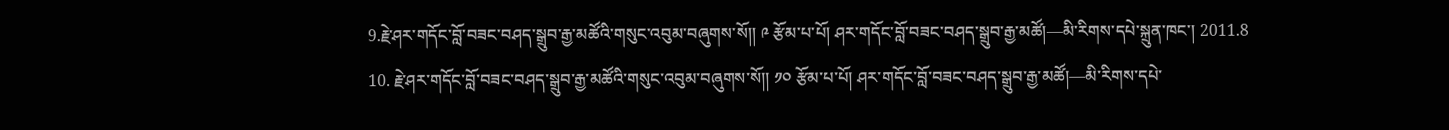9.རྗེ་ཤར་གདོང་བློ་བཟང་བཤད་སྒྲུབ་རྒྱ་མཚོའི་གསུང་འབུམ་བཞུགས་སོ།། ༩ རྩོམ་པ་པོ། ཤར་གདོང་བློ་བཟང་བཤད་སྒྲུབ་རྒྱ་མཚོ།—མི་རིགས་དཔེ་སྐྲུན་ཁང་། 2011.8
10. རྗེ་ཤར་གདོང་བློ་བཟང་བཤད་སྒྲུབ་རྒྱ་མཚོའི་གསུང་འབུམ་བཞུགས་སོ།། ༡༠ རྩོམ་པ་པོ། ཤར་གདོང་བློ་བཟང་བཤད་སྒྲུབ་རྒྱ་མཚོ།—མི་རིགས་དཔེ་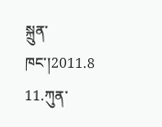སྐྲུན་ཁང་།2011.8
11.ཀུན་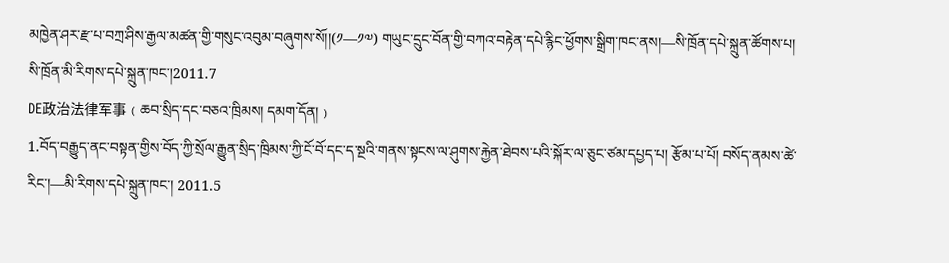མཁྱེན་ཤར་རྫ་པ་བཀྲ་ཤིས་རྒྱལ་མཚན་གྱི་གསུང་འབུམ་བཞུགས་སོ།།(༡—༡༧) གཡུང་དྲུང་བོན་གྱི་བཀའ་བརྟེན་དཔེ་རྙིང་ཕྱོགས་སྒྲིག་ཁང་ནས།—སི་ཁྲོན་དཔེ་སྐྲུན་ཚོགས་པ། སི་ཁྲོན་མི་རིགས་དཔེ་སྐྲུན་ཁང་།2011.7
DE政治法律军事﹙ཆབ་སྲིད་དང་བཅའ་ཁྲིམས། དམག་དོན།﹚
1.བོད་བརྒྱུད་ནང་བསྟན་གྱིས་བོད་ཀྱི་སྲོལ་རྒྱུན་སྲིད་ཁྲིམས་ཀྱི་ངོ་བོ་དང་ད་སྔའི་གནས་སྟངས་ལ་ཤུགས་རྐྱེན་ཐེབས་པའི་སྐོར་ལ་ཅུང་ཙམ་དཔྱད་པ། རྩོམ་པ་པོ། བསོད་ནམས་ཚེ་རིང་།—མི་རིགས་དཔེ་སྐྲུན་ཁང་། 2011.5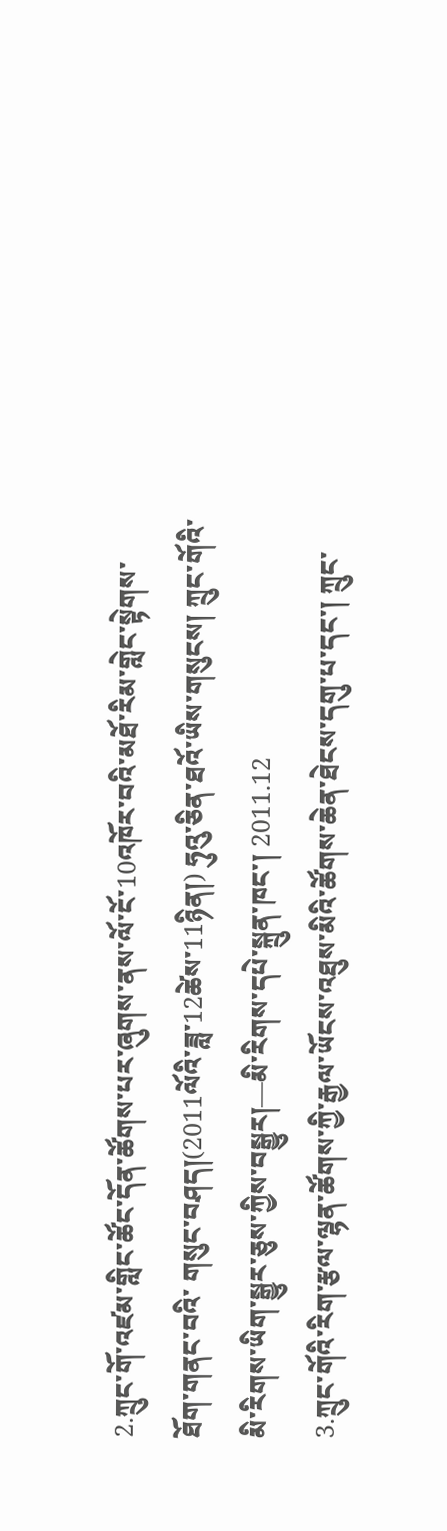2.ཀྲུང་གོ་འཛམ་གླིང་ཚོང་དོན་ཚོགས་པར་ཞུགས་ནས་ལོ་ངོ་10འཁོར་བའི་མཐོ་རིམ་གླེང་སྟེགས་ཐོག་གནང་བའི་ གསུང་བཤད།(2011ལོའི་ཟླ་12ཚེས་11ཉིན།) ཧུའུ་ཅིན་ཐའོ་ཡིས་གསུངས། ཀྲུང་གོའི་མི་རིགས་ཡིག་སྒྱུར་ཅུས་ཀྱིས་བསྒྱུར།—མི་རིགས་དཔེ་སྐྲུན་ཁང་། 2011.12
3.ཀྲུང་གོའི་རིག་རྩལ་ལྷན་ཚོགས་ཀྱི་རྒྱལ་ཡོངས་འཐུས་མིའི་ཚོགས་ཆེན་ཐེངས་དགུ་པ་དང་། ཀྲུང་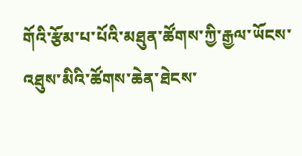གོའི་རྩོམ་པ་པོའི་མཐུན་ཚོགས་ཀྱི་རྒྱལ་ཡོངས་འཐུས་མིའི་ཚོགས་ཆེན་ཐེངས་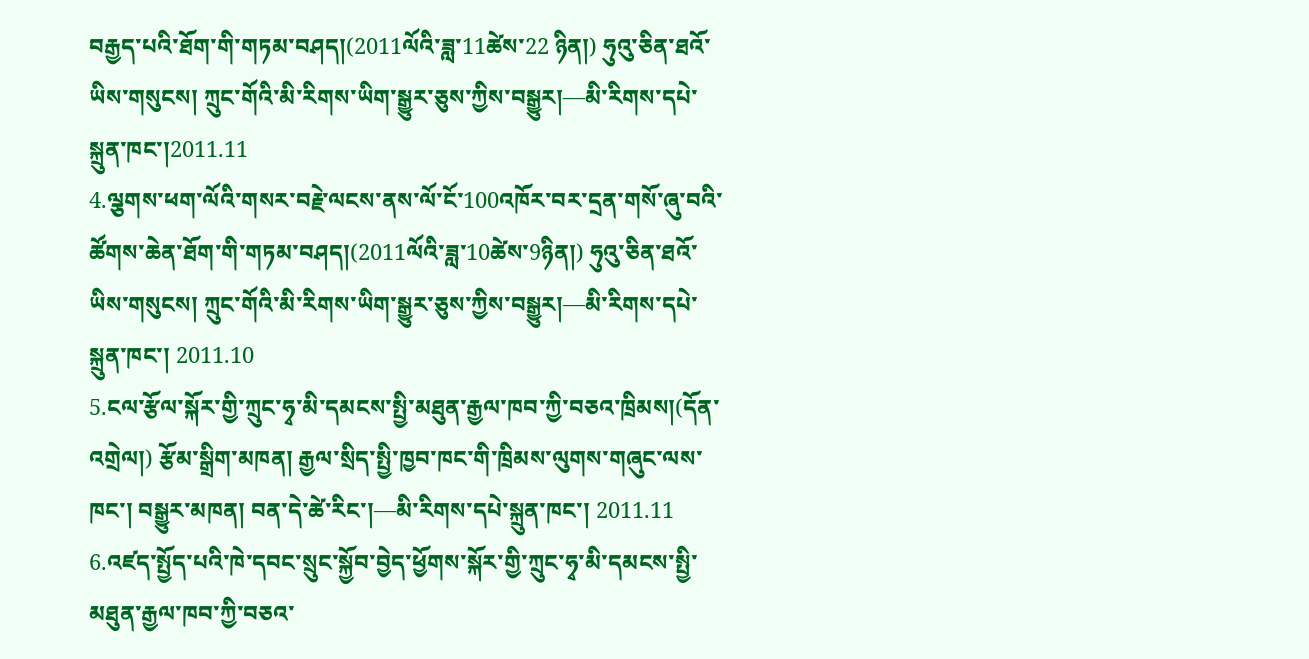བརྒྱད་པའི་ཐོག་གི་གཏམ་བཤད།(2011ལོའི་ཟླ་11ཚེས་22 ཉིན།) ཧུའུ་ཅིན་ཐའོ་ཡིས་གསུངས། ཀྲུང་གོའི་མི་རིགས་ཡིག་སྒྱུར་ཅུས་ཀྱིས་བསྒྱུར།—མི་རིགས་དཔེ་སྐྲུན་ཁང་།2011.11
4.ལྕགས་ཕག་ལོའི་གསར་བརྗེ་ལངས་ནས་ལོ་ངོ་100འཁོར་བར་དྲན་གསོ་ཞུ་བའི་ཚོགས་ཆེན་ཐོག་གི་གཏམ་བཤད།(2011ལོའི་ཟླ་10ཚེས་9ཉིན།) ཧུའུ་ཅིན་ཐའོ་ཡིས་གསུངས། ཀྲུང་གོའི་མི་རིགས་ཡིག་སྒྱུར་ཅུས་ཀྱིས་བསྒྱུར།—མི་རིགས་དཔེ་སྐྲུན་ཁང་། 2011.10
5.ངལ་རྩོལ་སྐོར་གྱི་ཀྲུང་ཧྭ་མི་དམངས་སྤྱི་མཐུན་རྒྱལ་ཁབ་ཀྱི་བཅའ་ཁྲིམས།(དོན་འགྲེལ།) རྩོམ་སྒྲིག་མཁན། རྒྱལ་སྲིད་སྤྱི་ཁྱབ་ཁང་གི་ཁྲིམས་ལུགས་གཞུང་ལས་ཁང་། བསྒྱུར་མཁན། བན་དེ་ཚེ་རིང་།—མི་རིགས་དཔེ་སྐྲུན་ཁང་། 2011.11
6.འཛད་སྤྱོད་པའི་ཁེ་དབང་སྲུང་སྐྱོབ་བྱེད་ཕྱོགས་སྐོར་གྱི་ཀྲུང་ཧྭ་མི་དམངས་སྤྱི་མཐུན་རྒྱལ་ཁབ་ཀྱི་བཅའ་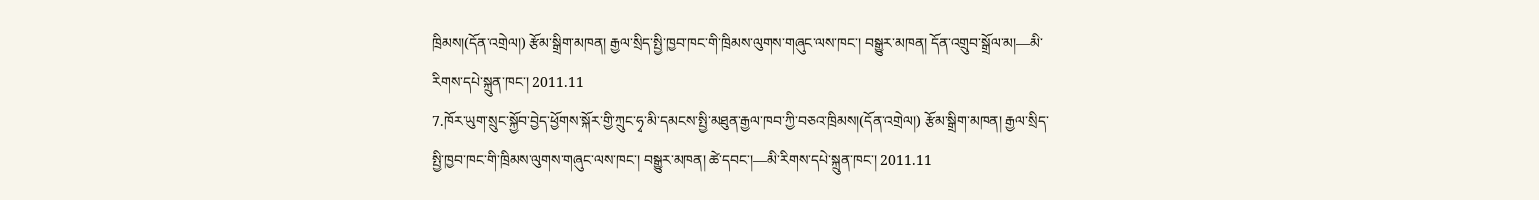ཁྲིམས།(དོན་འགྲེལ།) རྩོམ་སྒྲིག་མཁན། རྒྱལ་སྲིད་སྤྱི་ཁྱབ་ཁང་གི་ཁྲིམས་ལུགས་གཞུང་ལས་ཁང་། བསྒྱུར་མཁན། དོན་འགྲུབ་སྒྲོལ་མ།—མི་རིགས་དཔེ་སྐྲུན་ཁང་། 2011.11
7.ཁོར་ཡུག་སྲུང་སྐྱོབ་བྱེད་ཕྱོགས་སྐོར་གྱི་ཀྲུང་ཧྭ་མི་དམངས་སྤྱི་མཐུན་རྒྱལ་ཁབ་ཀྱི་བཅའ་ཁྲིམས།(དོན་འགྲེལ།) རྩོམ་སྒྲིག་མཁན། རྒྱལ་སྲིད་སྤྱི་ཁྱབ་ཁང་གི་ཁྲིམས་ལུགས་གཞུང་ལས་ཁང་། བསྒྱུར་མཁན། ཚེ་དབང་།—མི་རིགས་དཔེ་སྐྲུན་ཁང་། 2011.11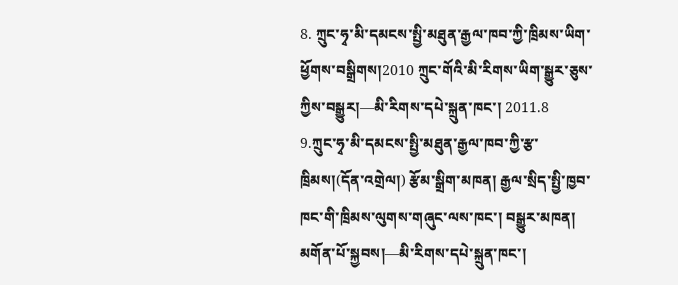8. ཀྲུང་ཧྭ་མི་དམངས་སྤྱི་མཐུན་རྒྱལ་ཁབ་ཀྱི་ཁྲིམས་ཡིག་ཕྱོགས་བསྒྲིགས།2010 ཀྲུང་གོའི་མི་རིགས་ཡིག་སྒྱུར་ཅུས་ཀྱིས་བསྒྱུར།—མི་རིགས་དཔེ་སྐྲུན་ཁང་། 2011.8
9.ཀྲུང་ཧྭ་མི་དམངས་སྤྱི་མཐུན་རྒྱལ་ཁབ་ཀྱི་རྩ་ཁྲིམས།(དོན་འགྲེལ།) རྩོམ་སྒྲིག་མཁན། རྒྱལ་སྲིད་སྤྱི་ཁྱབ་ཁང་གི་ཁྲིམས་ལུགས་གཞུང་ལས་ཁང་། བསྒྱུར་མཁན། མགོན་པོ་སྐྱབས།—མི་རིགས་དཔེ་སྐྲུན་ཁང་།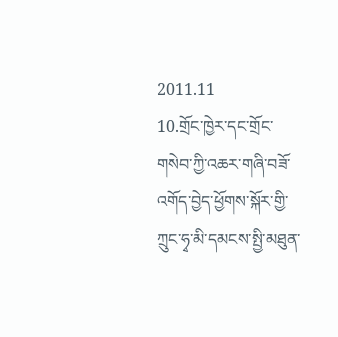2011.11
10.གྲོང་ཁྱེར་དང་གྲོང་གསེབ་ཀྱི་འཆར་གཞི་བཟོ་འགོད་བྱེད་ཕྱོགས་སྐོར་གྱི་ཀྲུང་ཧྭ་མི་དམངས་སྤྱི་མཐུན་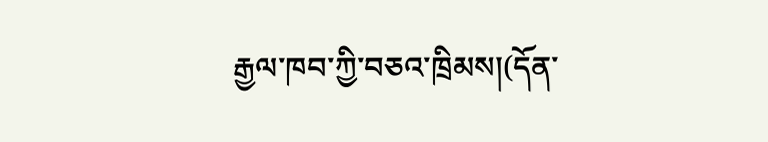རྒྱལ་ཁབ་ཀྱི་བཅའ་ཁྲིམས།(དོན་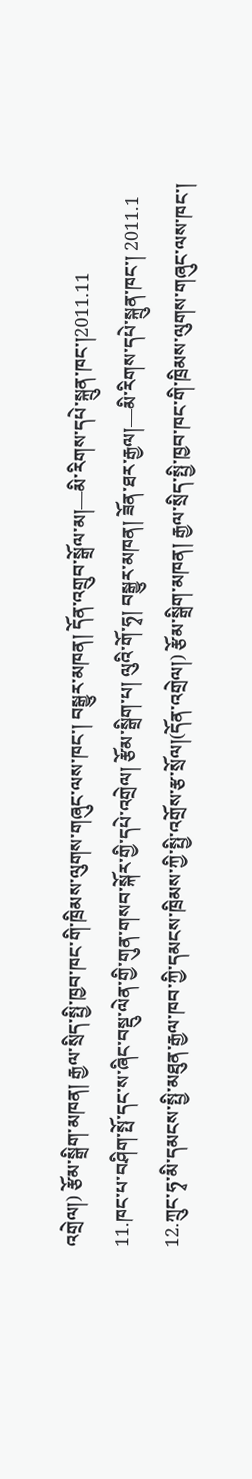འགྲེལ།) རྩོམ་སྒྲིག་མཁན། རྒྱལ་སྲིད་སྤྱི་ཁྱབ་ཁང་གི་ཁྲིམས་ལུགས་གཞུང་ལས་ཁང་། བསྒྱུར་མཁན། དོན་འགྲུབ་སྒྲོལ་མ།—མི་རིགས་དཔེ་སྐྲུན་ཁང་།2011.11
11.ཁང་པ་བཤིག་སྤོ་དང་ས་ཞིང་བསྡུ་ལེན་གྱི་གུན་གསབ་སྐོར་གྱི་དཔེ་འགྲེལ། རྩོམ་སྒྲིག་པ། ལུའི་གོ་ཧྭ། བསྒྱུར་མཁན། ཟོན་ཐར་རྒྱལ།—མི་རིགས་དཔེ་སྐྲུན་ཁང་། 2011.1
12.ཀྲུང་ཧྭ་མི་དམངས་སྤྱི་མཐུན་རྒྱལ་ཁབ་ཀྱི་དམངས་ཁྲིམས་ཀྱི་སྤྱི་འགྲོས་རྩ་སྲོལ།(དོན་འགྲེལ།) རྩོམ་སྒྲིག་མཁན། རྒྱལ་སྲིད་སྤྱི་ཁྱབ་ཁང་གི་ཁྲིམས་ལུགས་གཞུང་ལས་ཁང་།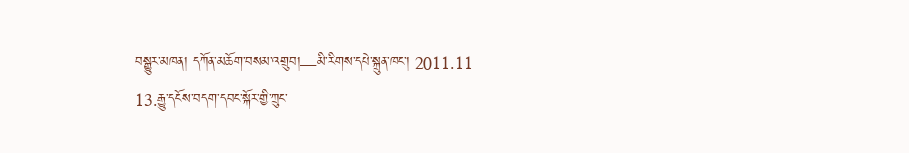བསྒྱུར་མཁན། དཀོན་མཆོག་བསམ་འགྲུབ།—མི་རིགས་དཔེ་སྐྲུན་ཁང་། 2011.11
13.རྒྱུ་དངོས་བདག་དབང་སྐོར་གྱི་ཀྲུང་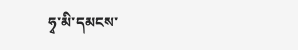ཧྭ་མི་དམངས་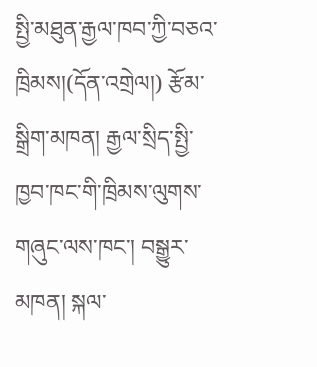སྤྱི་མཐུན་རྒྱལ་ཁབ་ཀྱི་བཅའ་ཁྲིམས།(དོན་འགྲེལ།) རྩོམ་སྒྲིག་མཁན། རྒྱལ་སྲིད་སྤྱི་ཁྱབ་ཁང་གི་ཁྲིམས་ལུགས་གཞུང་ལས་ཁང་། བསྒྱུར་མཁན། སྐལ་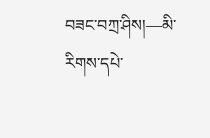བཟང་བཀྲ་ཤིས།—མི་རིགས་དཔེ་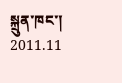སྐྲུན་ཁང་། 2011.11